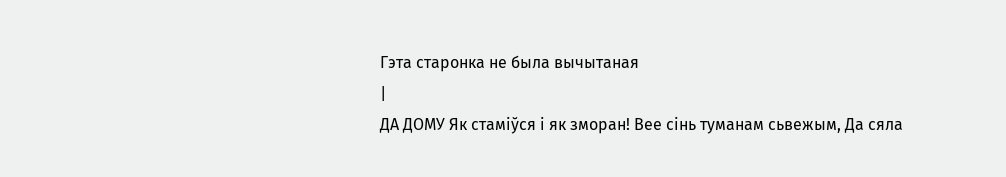Гэта старонка не была вычытаная
|
ДА ДОМУ Як стаміўся і як зморан! Вее сінь туманам сьвежым, Да сяла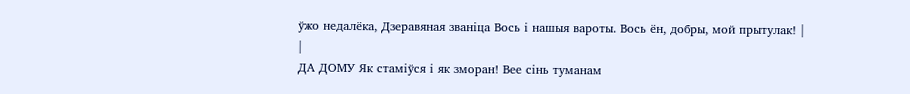ўжо недалёка, Дзеравяная званіца Вось і нашыя вароты. Вось ён, добры, мой прытулак! |
|
ДА ДОМУ Як стаміўся і як зморан! Вее сінь туманам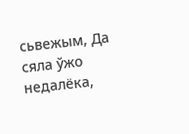сьвежым, Да сяла ўжо недалёка,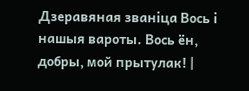Дзеравяная званіца Вось і нашыя вароты. Вось ён, добры, мой прытулак! |